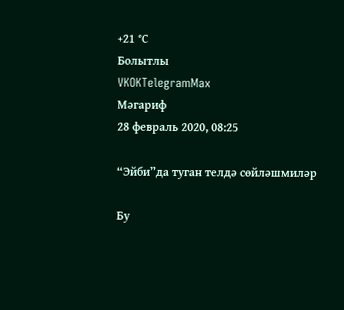+21 °С
Болытлы
VKOKTelegramMax
Мәгариф
28 февраль 2020, 08:25

“Эйби”да туган телдә сөйләшмиләр

Бу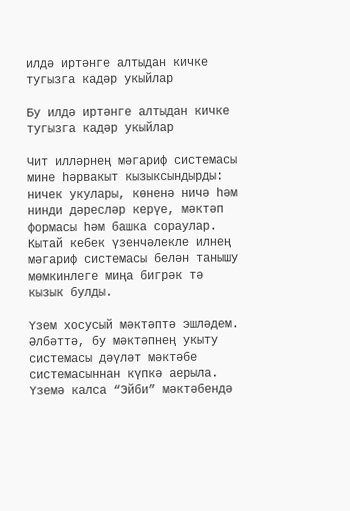илдә иртәнге алтыдан кичке тугызга кадәр укыйлар

Бу илдә иртәнге алтыдан кичке тугызга кадәр укыйлар

Чит илләрнең мәгариф системасы мине һәрвакыт кызыксындырды: ничек укулары, көненә ничә һәм нинди дәресләр керүе, мәктәп формасы һәм башка сораулар. Кытай кебек үзенчәлекле илнең мәгариф системасы белән танышу мөмкинлеге миңа бигрәк тә кызык булды.

Үзем хосусый мәктәптә эшләдем. Әлбәттә, бу мәктәпнең укыту системасы дәүләт мәктәбе системасыннан күпкә аерыла. Үземә калса “Эйби” мәктәбендә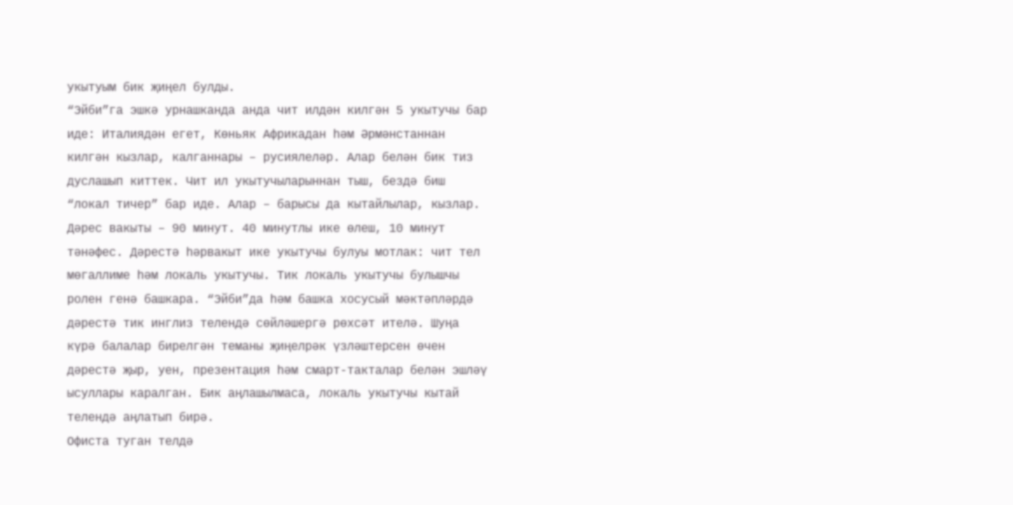укытуым бик җиңел булды.
“Эйби”га эшкә урнашканда анда чит илдән килгән 5 укытучы бар иде: Италиядән егет, Көньяк Африкадан һәм Әрмәнстаннан килгән кызлар, калганнары – русиялеләр. Алар белән бик тиз дуслашып киттек. Чит ил укытучыларыннан тыш, бездә биш “локал тичер” бар иде. Алар – барысы да кытайлылар, кызлар.
Дәрес вакыты – 90 минут. 40 минутлы ике өлеш, 10 минут тәнәфес. Дәрестә һәрвакыт ике укытучы булуы мотлак: чит тел мөгаллиме һәм локаль укытучы. Тик локаль укытучы булышчы ролен генә башкара. “Эйби”да һәм башка хосусый мәктәпләрдә дәрестә тик инглиз телендә сөйләшергә рөхсәт ителә. Шуңа күрә балалар бирелгән теманы җиңелрәк үзләштерсен өчен дәрестә җыр, уен, презентация һәм смарт-такталар белән эшләү ысуллары каралган. Бик аңлашылмаса, локаль укытучы кытай телендә аңлатып бирә.
Офиста туган телдә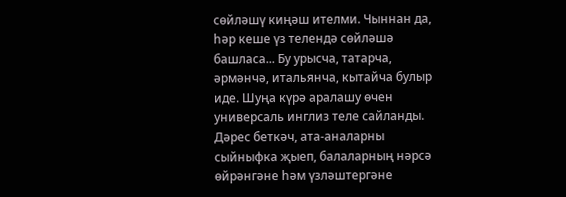сөйләшү киңәш ителми. Чыннан да, һәр кеше үз телендә сөйләшә башласа... Бу урысча, татарча, әрмәнчә, итальянча, кытайча булыр иде. Шуңа күрә аралашу өчен универсаль инглиз теле сайланды.
Дәрес беткәч, ата-аналарны сыйныфка җыеп, балаларның нәрсә өйрәнгәне һәм үзләштергәне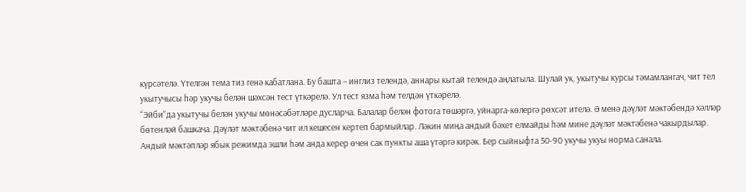күрсәтелә. Үтелгән тема тиз генә кабатлана. Бу башта – инглиз телендә, аннары кытай телендә аңлатыла. Шулай ук, укытучы курсы тәмамлангач, чит тел укытучысы һәр укучы белән шәхсән тест үткәрелә. Ул тест язма һәм телдән үткәрелә.
“Эйби”да укытучы белән укучы мөнәсәбәтләре дусларча. Балалар белән фотога төшәргә, уйнарга-көлергә рөхсәт ителә. Ә менә дәүләт мәктәбендә хәлләр бөтенләй башкача. Дәүләт мәктәбенә чит ил кешесен кертеп бармыйлар. Ләкин миңа андый бәхет елмайды һәм мине дәүләт мәктәбенә чакырдылар.
Андый мәктәпләр ябык режимда эшли һәм анда керер өчен сак пункты аша үтәргә кирәк. Бер сыйныфта 50-90 укучы укуы норма санала.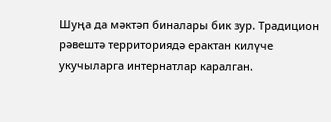Шуңа да мәктәп биналары бик зур. Традицион рәвештә территориядә ерактан килүче укучыларга интернатлар каралган.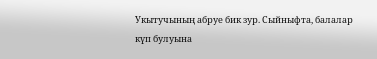Укытучының абруе бик зур. Сыйныфта, балалар күп булуына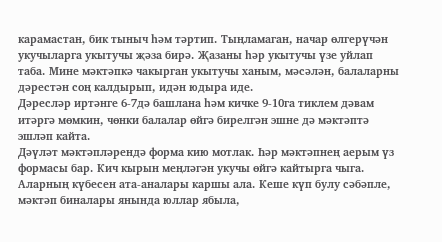карамастан, бик тыныч һәм тәртип. Тыңламаган, начар өлгерүчән укучыларга укытучы җәза бирә. Җазаны һәр укытучы үзе уйлап таба. Мине мәктәпкә чакырган укытучы ханым, мәсәлән, балаларны дәрестән соң калдырып, идән юдыра иде.
Дәресләр иртәнге 6-7дә башлана һәм кичке 9-10га тиклем дәвам итәргә мөмкин, чөнки балалар өйгә бирелгән эшне дә мәктәптә эшләп кайта.
Дәүләт мәктәпләрендә форма кию мотлак. Һәр мәктәпнең аерым үз формасы бар. Кич кырын меңләгән укучы өйгә кайтырга чыга. Аларның күбесен ата-аналары каршы ала. Кеше күп булу сәбәпле, мәктәп биналары янында юллар ябыла,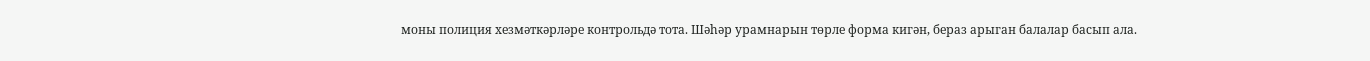моны полиция хезмәткәрләре контрольдә тота. Шәһәр урамнарын төрле форма кигән, бераз арыган балалар басып ала.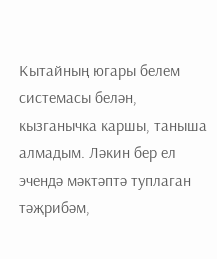Кытайның югары белем системасы белән, кызганычка каршы, таныша алмадым. Ләкин бер ел эчендә мәктәптә туплаган тәҗрибәм,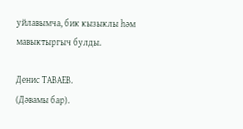уйлавымча, бик кызыклы һәм мавыктыргыч булды.

Денис ТАВАЕВ.
(Дәвамы бар).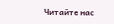Читайте нас